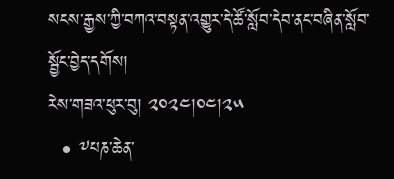སངས་རྒྱས་ཀྱི་བཀའ་བསྟན་འགྱུར་དེ་ཚོ་སློབ་དེབ་ནང་བཞིན་སློབ་སྦྱོང་བྱེད་དགོས།
རེས་གཟའ་ཕུར་བུ། ༢༠༢༤།༠༤།༢༥
  • ༸པཎ་ཆེན་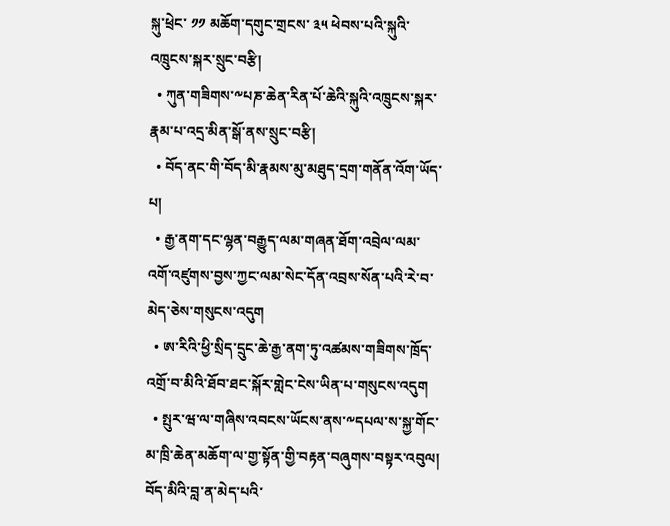སྐུ་ཕྲེང་ ༡༡ མཆོག་དགུང་གྲངས་ ༣༥ ཕེབས་པའི་སྐུའི་འཁྲུངས་སྐར་སྲུང་བརྩི།
  • ཀུན་གཟིགས་༸པཎ་ཆེན་རིན་པོ་ཆེའི་སྐུའི་འཁྲུངས་སྐར་རྣམ་པ་འདྲ་མིན་སྒོ་ནས་སྲུང་བརྩི།
  • བོད་ནང་གི་བོད་མི་རྣམས་མུ་མཐུད་དྲག་གནོན་འོག་ཡོད་པ།
  • རྒྱ་ནག་དང་ལྷན་བརྒྱུད་ལམ་གཞན་ཐོག་འབྲེལ་ལམ་འགོ་འཛུགས་བྱས་ཀྱང་ལམ་སེང་དོན་འབྲས་སོན་པའི་རེ་བ་མེད་ཅེས་གསུངས་འདུག
  • ཨ་རིའི་ཕྱི་སྲིད་དྲུང་ཆེ་རྒྱ་ནག་ཏུ་འཚམས་གཟིགས་ཁྲོད་འགྲོ་བ་མིའི་ཐོབ་ཐང་སྐོར་གླེང་ངེས་ཡིན་པ་གསུངས་འདུག
  • སྤུར་ཝ་ལ་གཞིས་འབངས་ཡོངས་ནས་༸དཔལ་ས་སྐྱ་གོང་མ་ཁྲི་ཆེན་མཆོག་ལ་གྱ་སྟོན་གྱི་བརྟན་བཞུགས་བསྟར་འབུལ།
བོད་མིའི་བླ་ན་མེད་པའི་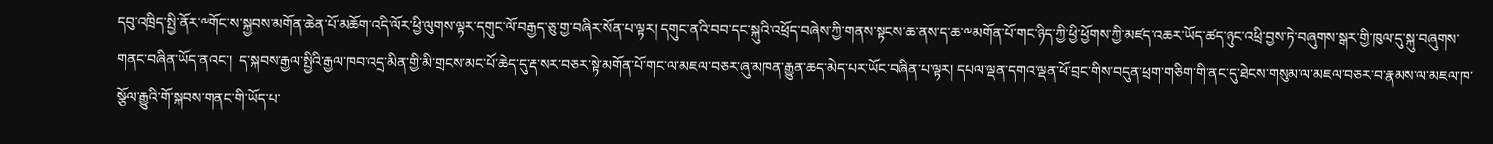དབུ་འཁྲིད་སྤྱི་ནོར་༸གོང་ས་སྐྱབས་མགོན་ཆེན་པོ་མཆོག་འདི་ལོར་ཕྱི་ལུགས་ལྟར་དགུང་ལོ་བརྒྱད་ཅུ་གྱ་བཞིར་སོན་པ་ལྟར། དགུང་ནའི་བབ་དང་སྐུའི་འཕྲོད་བཞེས་ཀྱི་གནས་སྟངས་ཆ་ནས་ད་ཆ་༸མགོན་པོ་གང་ཉིད་ཀྱི་ཕྱི་ཕྱོགས་ཀྱི་མཛད་འཆར་ཡོད་ཚད་ཉུང་འཕྲི་བྱས་ཏེ་བཞུགས་སྒར་གྱི་ཁུལ་དུ་སྐུ་བཞུགས་གནང་བཞིན་ཡོད་ནའང་།  ད་སྐབས་རྒྱལ་སྤྱིའི་རྒྱལ་ཁབ་འདྲ་མིན་གྱི་མི་གྲངས་མང་པོ་ཆེད་དུ་རྡ་སར་བཅར་སྟེ་མགོན་པོ་གང་ལ་མཇལ་བཅར་ཞུ་མཁན་རྒྱུན་ཆད་མེད་པར་ཡོང་བཞིན་པ་ལྟར། དཔལ་ལྡན་དགའ་ལྡན་ཕོ་བྲང་གིས་བདུན་ཕྲག་གཅིག་གི་ནང་དུ་ཐེངས་གསུམ་ལ་མཇལ་བཅར་བ་རྣམས་ལ་མཇལ་ཁ་སྩོལ་རྒྱུའི་གོ་སྐབས་གནང་གི་ཡོད་པ་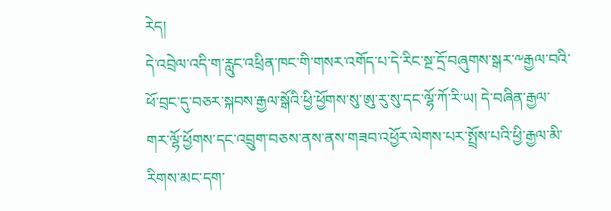རེད།
དེ་འབྲེལ་འདི་ག་རླུང་འཕྲིན་ཁང་གི་གསར་འགོད་པ་དེ་རིང་སྔ་དྲོ་བཞུགས་སྒར་༸རྒྱལ་བའི་ཕོ་བྲང་དུ་བཅར་སྐབས་རྒྱལ་སྒོའི་ཕྱི་ཕྱོགས་སུ་ཨུ་རུ་སུ་དང་ལྷོ་ཀོ་རི་ཡ། དེ་བཞིན་རྒྱལ་གར་ལྷོ་ཕྱོགས་དང་འབྲུག་བཅས་ནས་ནས་གཟབ་འཕྱོར་ལེགས་པར་སྤྲོས་པའི་ཕྱི་རྒྱལ་མི་རིགས་མང་དག་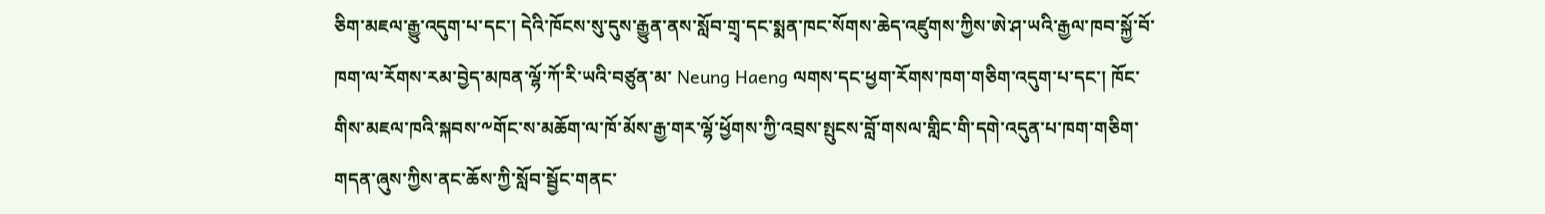ཅིག་མཇལ་རྒྱུ་འདུག་པ་དང་། དེའི་ཁོངས་སུ་དུས་རྒྱུན་ནས་སློབ་གྲྭ་དང་སྨན་ཁང་སོགས་ཆེད་འཛུགས་ཀྱིས་ཨེ་ཤ་ཡའི་རྒྱལ་ཁབ་སྐྱོ་བོ་ཁག་ལ་རོགས་རམ་བྱེད་མཁན་ལྷོ་ཀོ་རི་ཡའི་བཙུན་མ་ Neung Haeng ལགས་དང་ཕྱག་རོགས་ཁག་གཅིག་འདུག་པ་དང་། ཁོང་གིས་མཇལ་ཁའི་སྐབས་༸གོང་ས་མཆོག་ལ་ཁོ་མོས་རྒྱ་གར་ལྷོ་ཕྱོགས་ཀྱི་འབྲས་སྤུངས་བློ་གསལ་གླིང་གི་དགེ་འདུན་པ་ཁག་གཅིག་གདན་ཞུས་ཀྱིས་ནང་ཆོས་ཀྱི་སློབ་སྦྱོང་གནང་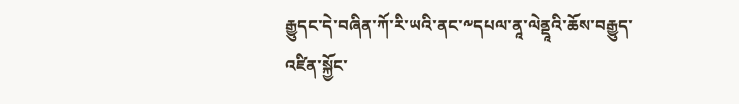རྒྱུདང་དེ་བཞིན་ཀོ་རི་ཡའི་ནང་༸དཔལ་ནཱ་ལེནྡཱའི་ཆོས་བརྒྱུད་འཛིན་སྐྱོང་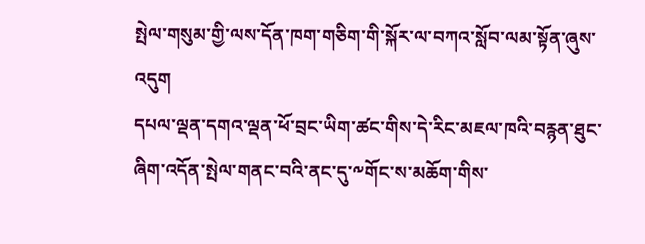སྤེལ་གསུམ་གྱི་ལས་དོན་ཁག་གཅིག་གི་སྐོར་ལ་བཀའ་སློབ་ལམ་སྟོན་ཞུས་འདུག
དཔལ་ལྡན་དགའ་ལྡན་ཕོ་བྲང་ཡིག་ཚང་གིས་དེ་རིང་མཇལ་ཁའི་བརྙན་ཐུང་ཞིག་འདོན་སྤེལ་གནང་བའི་ནང་དུ་༸གོང་ས་མཆོག་གིས་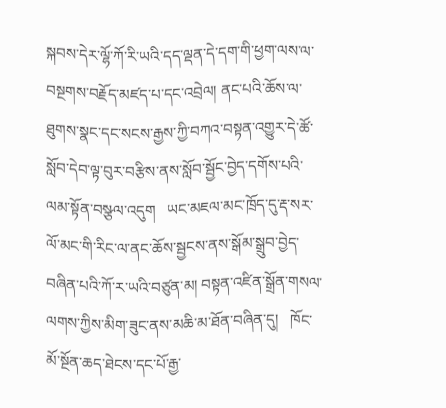སྐབས་དེར་ལྷོ་ཀོ་རི་ཡའི་དད་ལྡན་དེ་དག་གི་ཕྱག་ལས་ལ་བསྔགས་བརྗོད་མཛད་པ་དང་འབྲེལ། ནང་པའི་ཆོས་ལ་ཐུགས་སྣང་དང་སངས་རྒྱས་ཀྱི་བཀའ་བསྟན་འགྱུར་དེ་ཚོ་སློབ་དེབ་ལྟ་བུར་བརྩིས་ནས་སློབ་སྦྱོང་བྱེད་དགོས་པའི་ལམ་སྟོན་བསྩལ་འདུག   ཡང་མཇལ་མང་ཁྲོད་དུ་རྡ་སར་ལོ་མང་གི་རིང་ལ་ནང་ཆོས་སྦྱངས་ནས་སྒོམ་སྒྲུབ་བྱེད་བཞིན་པའི་ཀོ་ར་ཡའི་བཙུན་མ། བསྟན་འཛིན་སྒྲོན་གསལ་ལགས་ཀྱིས་མིག་ཟུང་ནས་མཆི་མ་ཐོན་བཞིན་དུ།   ཁོང་མོ་སྔོན་ཆད་ཐེངས་དང་པོ་རྒྱ་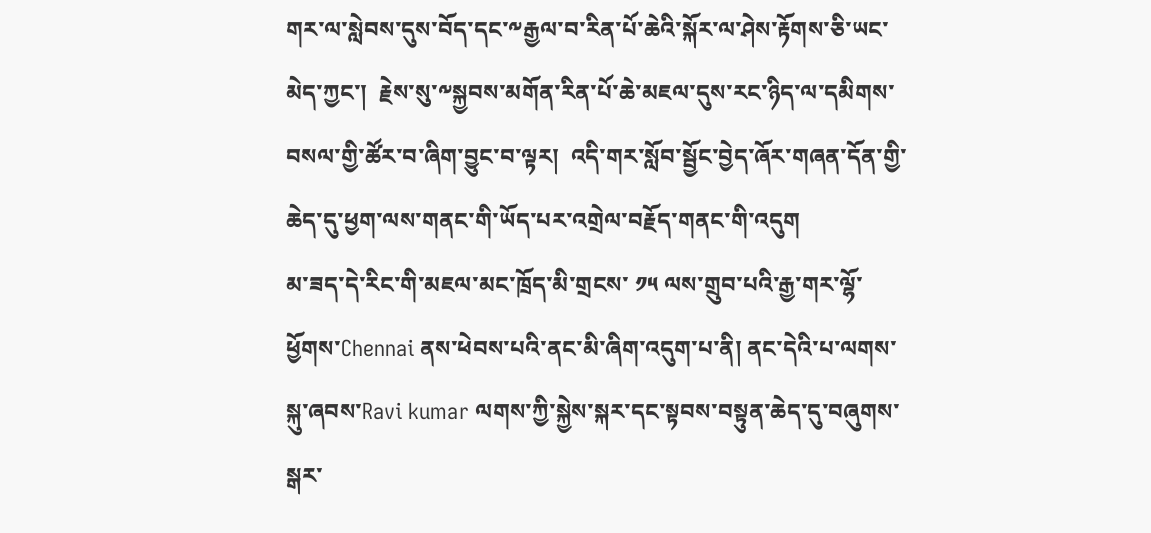གར་ལ་སླེབས་དུས་བོད་དང་༸རྒྱལ་བ་རིན་པོ་ཆེའི་སྐོར་ལ་ཤེས་རྟོགས་ཅི་ཡང་མེད་ཀྱང་།  རྗེས་སུ་༸སྐྱབས་མགོན་རིན་པོ་ཆེ་མཇལ་དུས་རང་ཉིད་ལ་དམིགས་བསལ་གྱི་ཚོར་བ་ཞིག་བྱུང་བ་ལྟར།  འདི་གར་སློབ་སྦྱོང་བྱེད་ཞོར་གཞན་དོན་གྱི་ཆེད་དུ་ཕྱག་ལས་གནང་གི་ཡོད་པར་འགྲེལ་བརྗོད་གནང་གི་འདུག
མ་ཟད་དེ་རིང་གི་མཇལ་མང་ཁྲོད་མི་གྲངས་ ༡༥ ལས་གྲུབ་པའི་རྒྱ་གར་ལྷོ་ཕྱོགས་Chennai ནས་ཕེབས་པའི་ནང་མི་ཞིག་འདུག་པ་ནི། ནང་དེའི་པ་ལགས་སྐུ་ཞབས་Ravi kumar ལགས་ཀྱི་སྐྱེས་སྐར་དང་སྟབས་བསྟུན་ཆེད་དུ་བཞུགས་སྒར་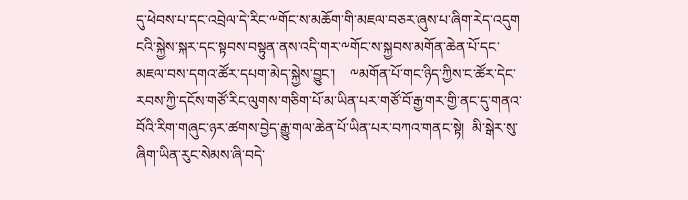དུ་ཕེབས་པ་དང་འབྲེལ་དེ་རིང་༸གོང་ས་མཆོག་གི་མཇལ་བཅར་ཞུས་པ་ཞིག་རེད་འདུག     ངའི་སྐྱེས་སྐར་དང་སྟབས་བསྟུན་ནས་འདི་གར་༸གོང་ས་སྐྱབས་མགོན་ཆེན་པོ་དང་མཇལ་བས་དགའ་ཚོར་དཔག་མེད་སྐྱེས་བྱུང་།    ༸མགོན་པོ་གང་ཉིད་ཀྱིས་ང་ཚོར་དེང་རབས་ཀྱི་དངོས་གཙོ་རིང་ལུགས་གཅིག་པོ་མ་ཡིན་པར་གཙོ་བོ་རྒྱ་གར་གྱི་ནང་དུ་གནའ་བོའི་རིག་གཞུང་ཉར་ཚགས་བྱེད་རྒྱུ་གལ་ཆེན་པོ་ཡིན་པར་བཀའ་གནང་སྟེ།  མི་སྒེར་སུ་ཞིག་ཡིན་རུང་སེམས་ཞི་བདེ་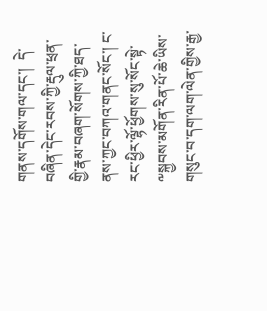གནས་དགོས་གལ་དང་།  དེ་བཞིན་དེང་རབས་ཀྱི་རྡུལ་ཕྲན་གྱི་རྣམ་བཞག་སོགས་ཀྱི་ཐད་ནས་ཀྱང་བཀའ་གནང་སོང་། ང་རང་ཕྱིར་ལྷོ་ཕྱོགས་སུ་སོང་སྟེ་༸སྐྱབས་མགོན་རིན་པོ་ཆེ་ཡིས་གསུང་བ་དག་ལག་ལེན་གྱིས་རྒྱ་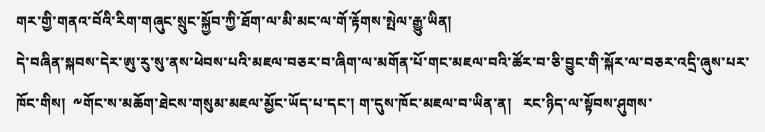གར་གྱི་གནའ་བོའི་རིག་གཞུང་སྲུང་སྐྱོབ་ཀྱི་ཐོག་ལ་མི་མང་ལ་གོ་རྟོགས་སྤེལ་རྒྱུ་ཡིན།
དེ་བཞིན་སྐབས་དེར་ཨུ་རུ་སུ་ནས་ཕེབས་པའི་མཇལ་བཅར་བ་ཞིག་ལ་མགོན་པོ་གང་མཇལ་བའི་ཚོར་བ་ཅི་བྱུང་གི་སྐོར་ལ་བཅར་འདྲི་ཞུས་པར་ཁོང་གིས།  ༸གོང་ས་མཆོག་ཐེངས་གསུམ་མཇལ་མྱོང་ཡོད་པ་དང་། ག་དུས་ཁོང་མཇལ་བ་ཡིན་ན།   རང་ཉིད་ལ་སྟོབས་ཤུགས་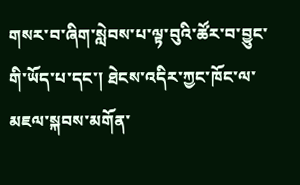གསར་བ་ཞིག་སླེབས་པ་ལྟ་བུའི་ཚོར་བ་བྱུང་གི་ཡོད་པ་དང་། ཐེངས་འདིར་ཀྱང་ཁོང་ལ་མཇལ་སྐབས་མགོན་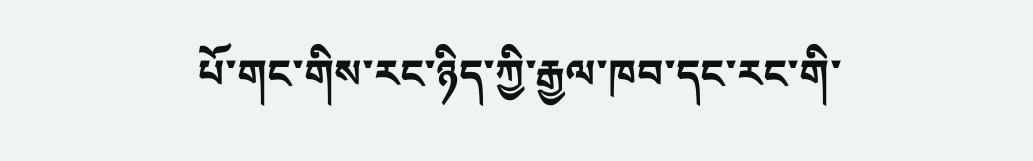པོ་གང་གིས་རང་ཉིད་ཀྱི་རྒྱལ་ཁབ་དང་རང་གི་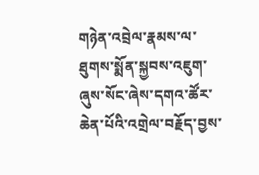གཉེན་འབྲེལ་རྣམས་ལ་ཐུགས་སྨོན་སྐྱབས་འཇུག་ཞུས་སོང་ཞེས་དགའ་ཚོར་ཆེན་པོའི་འགྲེལ་བརྗོད་བྱས་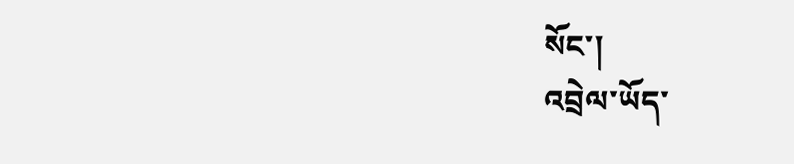སོང་།
འབྲེལ་ཡོད་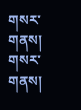གསར་གནས།
གསར་གནས།